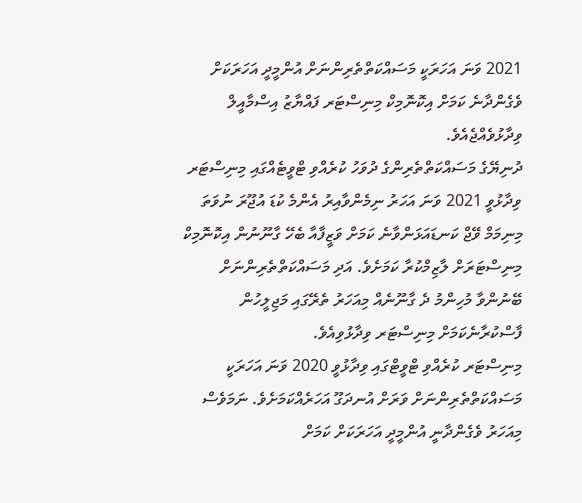2021 ވަނަ އަހަރަކީ މަސައްކަތްތެރިންނަށް އުންމީދީ އަހަރަކަށް ވެގެންދާނެ ކަމަށް އިކޮނޮމިކް މިނިސްޓަރ ފައްޔާޒު އިސްމާއީލް ވިދާޅުވެއްޖެއެވެ.
ދުނިޔޭގެ މަސައްކަތްތެރިންގެ ދުވަހު ކުރެއްވި ޓްވީޓެއްގައި މިނިސްޓަރ ވިދާޅުވީ 2021 ވަނަ އަހަރު ނިމެންވާއިރު އެންމެ ކުޑަ އުޖޫރަ ނުވަތަ މިނިމަމް ވޭޖް ކަނޑައަޅަންވާނެ ކަމަށް ވަޒީފާއާ ބެހޭ ގާނޫނުން އިކޮނޮމިކް މިނިސްޓަރަށް ލާޒިމްކުރާ ކަމަށެވެ. އަދި މަސައްކަތްތެރިންނަށް ބޭނުންވާ މުހިންމު ދެ ގާނޫނެއް މިއަހަރު ތެރޭގައި މަޖިލީހުން ފާސްކުރާނެކަމަށް މިނިސްޓަރ ވިދާޅުވިއެވެ.
މިނިސްޓަރ ކުރެއްވި ޓްވީޓްގައި ވިދާޅުވީ 2020 ވަނަ އަހަރަކީ މަސައްކަތްތެރިންނަށް ވަރަށް އުނދަގޫ އަހަރެއްކަމަށެވެ. ނަމަވެސް މިއަހަރު ވެގެންދާނީ އުންމީދީ އަހަރަކަށް ކަމަށް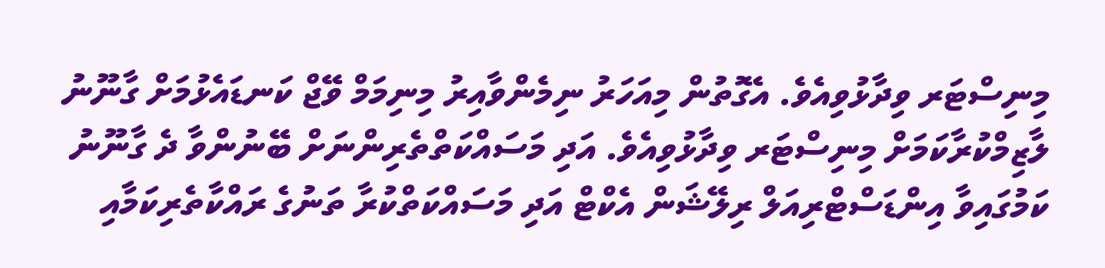މިނިސްޓަރ ވިދާޅުވިއެވެ. އެގޮތުން މިއަހަރު ނިމެންވާއިރު މިނިމަމް ވޭޖް ކަނޑައެޅުމަށް ގާނޫނު ލާޒިމްކުރާކަމަށް މިނިސްޓަރ ވިދާޅުވިއެވެ. އަދި މަސައްކަތްތެރިންނަށް ބޭނުންވާ ދެ ގާނޫނު ކަމުގައިވާ އިންޑަސްޓްރިއަލް ރިލޭޝަން އެކްޓް އަދި މަސައްކަތްކުރާ ތަނުގެ ރައްކާތެރިކަމާއި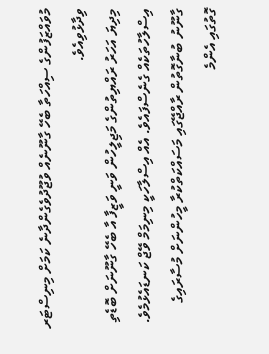މުވައްޒަފުންގެ ސިއްހަތާ ބެހޭ ގާނޫނެއް ވުޖޫދުވެގެންދާނެ ކަމަށް މިނިސްޓަރ ވިދާޅުވިއެވެ.
މިދިޔަ އަހަރު ރައްޔިތުންގެ މަޖިލީހުން ވަނީ ވަޒީފާ އާ ބެހޭ ގާނޫނަށް ބޮޑެތި އިސްލާހުތަކެއް ގެނެސްފައެވެ. އެއް އިސްލާހަކީ މިނިމަމް ވޭޖް ކަނޑައެޅުމެވެ. ގާނޫނު ބުނާގޮތުން ރާއްޖޭގައި މަސައްކަތްކުރާ މީހުންނަށް މުސާރައިގެ ގޮތުގައި އެންމެ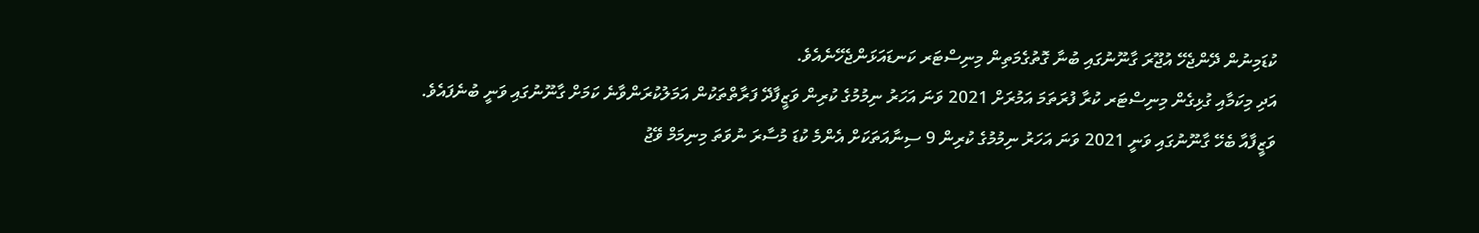ކުޑަމިނުން ދޭންޖެހޭ އުޖޫރަ ގާނޫނުގައި ބުނާ ގޮތުގެމަތިން މިނިސްޓަރ ކަނޑައަޅަންޖެހޭނެއެވެ.
އަދި މިކަމާއި ގުޅިގެން މިނިސްޓަރ ކުރާ ފުރަތަމަ އަމުރަށް 2021 ވަނަ އަހަރު ނިމުމުގެ ކުރިން ވަޒީފާދޭ ފަރާތްތަކުން އަމަލުކުރަންވާނެ ކަމަށް ގާނޫނުގައި ވަނީ ބުނެފައެވެ.
ވަޒީފާއާ ބެހޭ ގާނޫނުގައި ވަނީ 2021 ވަނަ އަހަރު ނިމުމުގެ ކުރިން 9 ސިނާއަތަކަށް އެންމެ ކުޑަ މުސާރަ ނުވަތަ މިނިމަމް ވޭޖު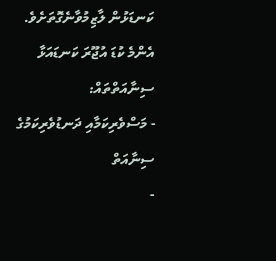ކަނޑަޅުން ލާޒިމުވާނެގޮތަށެވެ.
އެންމެ ކުޑަ އުޖޫރަ ކަނޑައަޅާ ސިނާއަތްތައް:
- މަސްވެރިކަމާއި ދަނޑުވެރިކަމުގެ ސިނާއަތް
-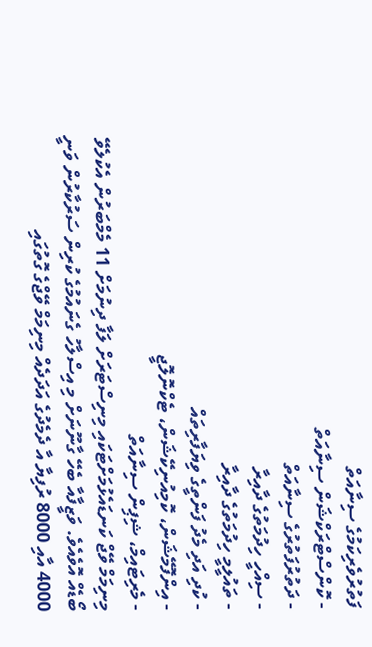ފަތުރުވެރިކަމުގެ ސިނާއަތް
- ކޮންސްޓްރަކްޝަން ސިނާއަތް
- ދަތުރުފަތުރުގެ ސިނާއަތް
- ސިއްހީ ހިދުމަތުގެ ދާއިރާ
- ތައުލީމީ ހިދުމަތުގެ ދާއިރާ
- ކުދި އަދި މެދު ފަންތީގެ ވިޔަފާރިތައް
- އިންފޮމޭޝަން، ކޮމިއުނިކޭޝަން، ޓެކްނޮލޮޖީ
- މެރިޓައިމް، ޝިޕިން ސިނާއަތް
މިނިމަމް ވޭޖް ކަނޑައެޅުމަށްޓަކައި މިނިސްޓަރަށް ލަފާ ދިނުމަށް 11 މެމްބަރުން އެކުލެވޭ ބޯޑެއް އޮވެއެވެ. ވަޒީފާއާ ބެހޭ ގާނޫނަށް މި އިސްލާހު ގެނައުމުގެ ކުރިން ސަރުކާރުން ވަނީ 4000 އާއި 8000 ރުފިޔާ އާ ދެމެދުގެ އަދަދެއް މިނިމަމް ވޭޖްގެ ގޮތުގައި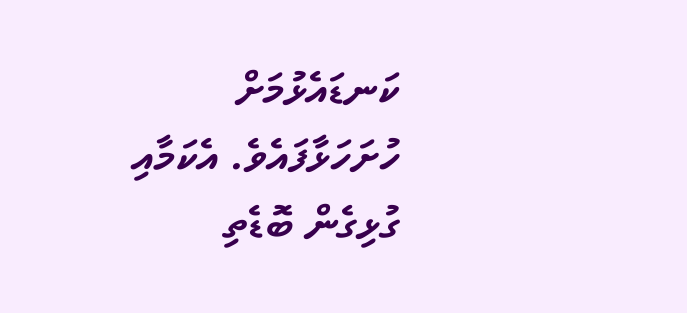ކަނޑައެޅުމަށް ހުށަހަޅާފައެވެ. އެކަމާއި ގުޅިގެން ބޮޑެތި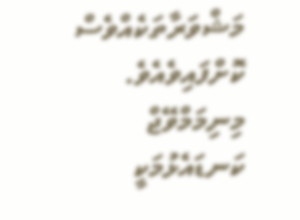މަޝްވަރާތަކެއްވެސް ކޮށްފައިވެއެވެ.
މިނިމަމްވޭޖް ކަނޑައެޅުމަކީ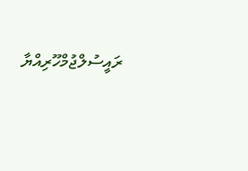ރައީސުލްޖުމްހޫރިއްޔާ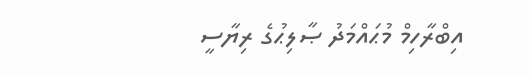އިބްރާހިމް މުޙައްމަދު ޞާލިޙުގެ ރިޔާސީ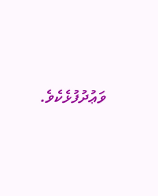ވަޢުދުފުޅެކެވެ.